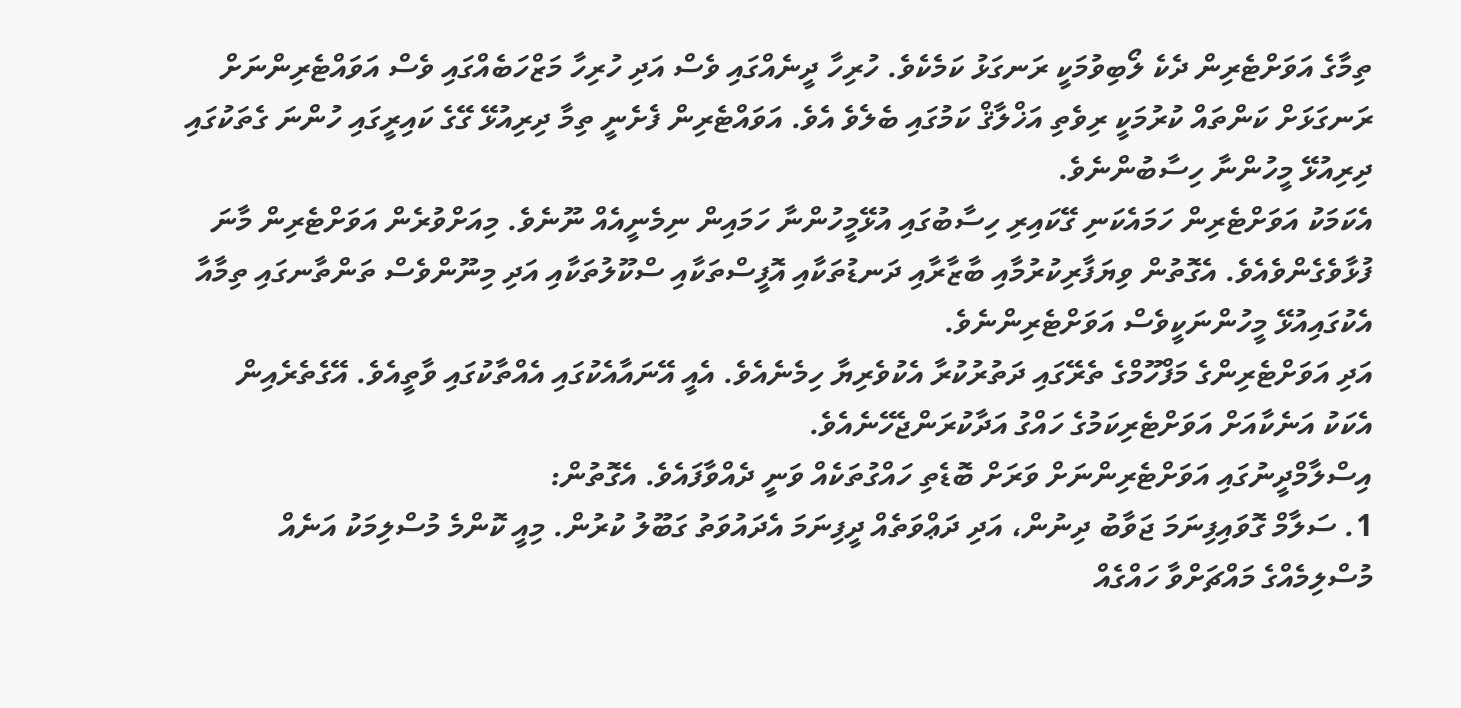ތިމާގެ އަވަށްޓެރިން ދެކެ ލޯބިވުމަކީ ރަނގަޅު ކަމެކެވެ. ހުރިހާ ދީނެއްގައި ވެސް އަދި ހުރިހާ މަޒްހަބެއްގައި ވެސް އަވައްޓެރިންނަށް ރަނގަޅަށް ކަންތައް ކުރުމަކީ ރިވެތި އަޚްލާޤް ކަމުގައި ބެލެވެ އެވެ. އަވައްޓެރިން ފެށެނީ ތިމާ ދިރިއުޅޭ ގޭގެ ކައިރީގައި ހުންނަ ގެތަކުގައި ދިރިއުޅޭ މީހުންނާ ހިސާބުންނެވެ.
އެކަމަކު އަވަށްޓެރިން ހަމައެކަނި ގޭކައިރި ހިސާބުގައި އުޅޭމީހުންނާ ހަމައިން ނިމެނީއެއް ނޫނެވެ. މިއަށްވުރެން އަވަށްޓެރިން މާނަ ފުޅާވެގެންވެއެވެ. އެގޮތުން ވިޔަފާރިކުރުމާއި ބާޒާރާއި ދަނޑުތަކާއި އޮފީސްތަކާއި ސްކޫލުތަކާއި އަދި މިނޫންވެސް ތަންތާނގައި ތިމާއާ އެކުގައިއުޅޭ މީހުންނަކީވެސް އަވަށްޓެރިންނެވެ.
އަދި އަވަށްޓެރިންގެ މަފްހޫމްގެ ތެރޭގައި ދަތުރުކުރާ އެކުވެރިޔާ ހިމެނެއެވެ. އެއީ އޭނައާއެކުގައި އެއްތާކުގައި ވާތީއެވެ. އޭގެތެރެއިން އެކަކު އަނެކާއަށް އަވަށްޓެރިކަމުގެ ހައްގު އަދާކުރަންޖެހޭނެއެވެ.
އިސްލާމްދީނުގައި އަވަށްޓެރިންނަށް ވަރަށް ބޮޑެތި ހައްގުތަކެއް ވަނީ ދެއްވާފައެވެ. އެގޮތުން:
1. ސަލާމް ގޮވައިފިނަމަ ޖަވާބު ދިނުން، އަދި ދަޢްވަތެއް ދީފިނަމަ އެދައުވަތު ގަބޫލު ކުރުން. މިއީ ކޮންމެ މުސްލިމަކު އަނެއް މުސްލިމެއްގެ މައްޗަށްވާ ހައްގެއް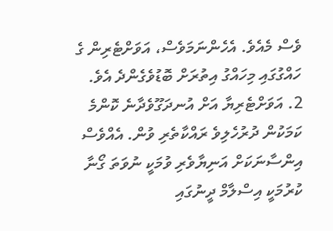ވެސް މެއެވެ. އެހެންނަމަވެސް، އަވަށްޓެރިން ގެ ހައްގުގައި މިހައްގު އިތުރަށް ބޮޑުވެގެންދެ އެވެ.
2. އަވަށްޓެރިޔާ އަށް އުނދަގޫވެދާނެ ކޮންމެ ކަމަކުން ދުރުހެލިވެ ރައްކާތެރި ވުން. އެއްވެސް އިންސާނަކަށް އަނިޔާވެރި ވުމަކީ ނުވަތަ ގޯނާ ކުރުމަކީ އިސްލާމް ދީނުގައި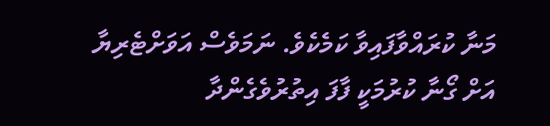މަނާ ކުރައްވާފައިވާ ކަމެކެވެ. ނަމަވެސް އަވަށްޓެރިޔާ އަށް ގޯނާ ކުރުމަކީ ފާފަ އިތުރުވެގެންދާ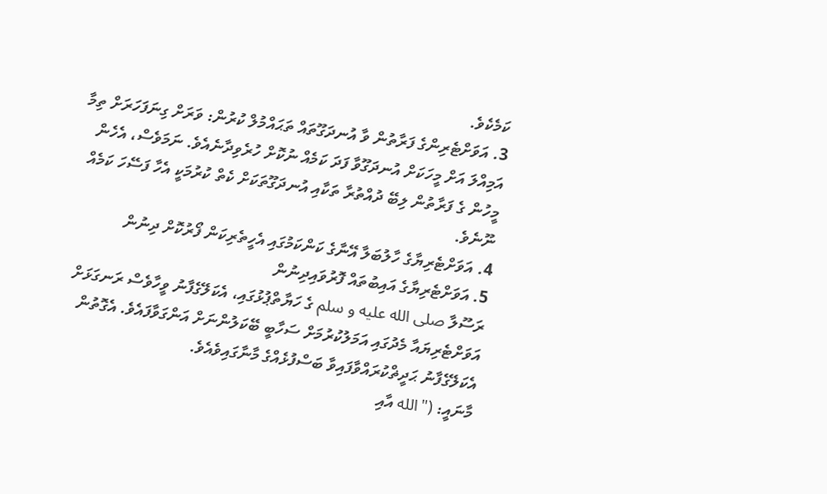ކަމެކެވެ.
3. އަވަށްޓެރިންގެ ފަރާތުން ވާ އުނދަގޫތައް ތަޙައްމުލް ކުރުން: ވަރަށް ގިނަފަހަރަށް ތިމާ އަމިއްލަ އަށް މީހަކަށް އުނދަގޫވާ ފަދަ ކަމެއް ނުކޮށް ހުރެވިދާނެއެވެ. ނަމަވެސް، އެހެން މީހުން ގެ ފަރާތުން ލިބޭ ދުއްތުރާ ތަކާއި އުނދަގޫތަކަށް ކެތް ކުރުމަކީ އެހާ ފަސޭހަ ކަމެއް ނޫނެވެ.
4. އަވަށްޓެރިޔާގެ ހާލުބަލާ އޭނާގެ ކަންކަމުގައި އެހީތެރިކަން ފޯރުކޮށް ދިނުން
5. އަވަށްޓެރިޔާގެ އައިބުތައް ފޮރުވައިދިނުން
ރަސޫލާ صلى الله عليه و سلم ގެ ހަޔާތްޕުޅުގައި، އެކަލޭގެފާނު ވީހާވެސް ރަނގަޅަށް އަވަށްޓެރިޔައާ މެދުގައި އަމަލުކުރުމަށް ސަހާބީ ބޭކަލުންނަށް އަންގަވާފައެވެ. އެގޮތުން އެކަލޭގެފާނު ޙަދީޡްކުރައްވާފައިވާ ބަސްފުޅެއްގެ މާނާގައިވެއެވެ.
މާނައީ: ("الله އާއި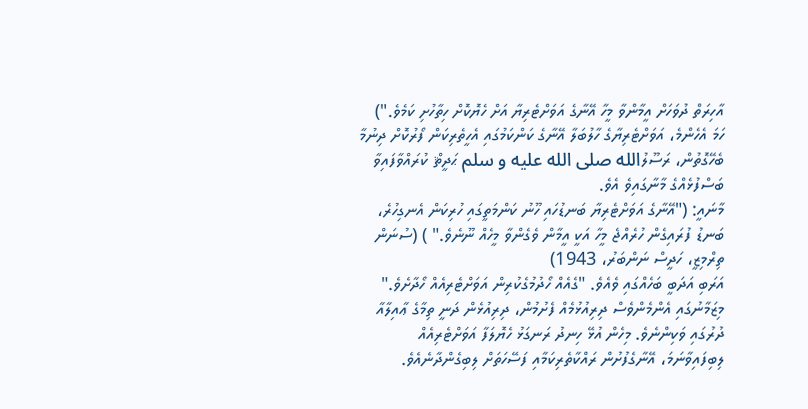އާހިރަތް ދުވަހަށް އީމާންވާ މީހާ އޭނާގެ އަވަށްޓެރިޔާ އަށް ހެޔޮކޮށް ހިތާހުށި ކަމެވެ.")
ހަމަ އެހެންމެ، އަވަށްޓެރިޔާގެ ހާލުބަލާ އޭނާގެ ކަންކަމުގައި އެހީތެރިކަން ފޯރުކޮށް ދިނުމާ ބެހޭގޮތުން، ރަސޫލުالله صلى الله عليه و سلم ޙަދީޘް ކުރައްވާފައިވާ ބަސްފުޅެއްގެ މާނާގައިވެ އެވެ.
މާނައީ: ("އޭނާގެ އަވަށްޓެރިޔާ ބަނޑުހައި ހޫނު ކަންމަތީގައި ހުރިކަން އެނގިހުރެ، ބަނޑު ފުރައިގެން ހުރެއްޖެ މީހާ އަކީ އީމާން ވެގެންވާ މީހެއް ނޫނެވެ." ) (ސުނަން ތިރްމިޒީ، ހަދީސް ނަންބަރު، 1943)
އަރަބި އަދަބީ ބަހެއްގައި ވެއެވެ. "ގެއެއް ހޯދުމުގެކުރިން އަވަށްޓެރިއެއް ހޯދާށެވެ." މިޒަމާނުގައި އެންމެންވެސް ދިރިއުޅުމެއް ފެށުމުން، ދިރިއުޅެން ދަނީ ތިމާގެ ޢާއިލާއާ ދުރުގައި ވަކިންނެވެ. މިހެން އުޅޭ ހިނދު ރަނގަޅު ހެޔޮލަފާ އަވަށްޓެރިއެއް ލިބިފައިވާނަމަ، އޭނާގެފުށުން ރައްކާތެރިކަމާއި ފަސޭހަތަށް ލިބިގެންދާނެއެވެ.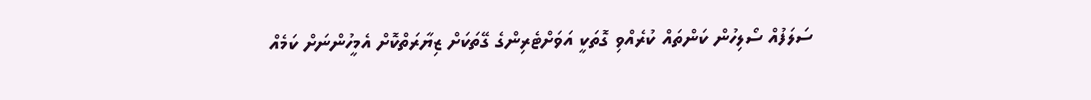ސަލަފުއް ސޯލިހުން ކަންތައް ކުރެއްވި ގޮތަކީ އަވަށްޓެރިންގެ ގޭތަކަށް ޒިޔާރަތްކޮށް އެމީހުންނަށް ކަމެއް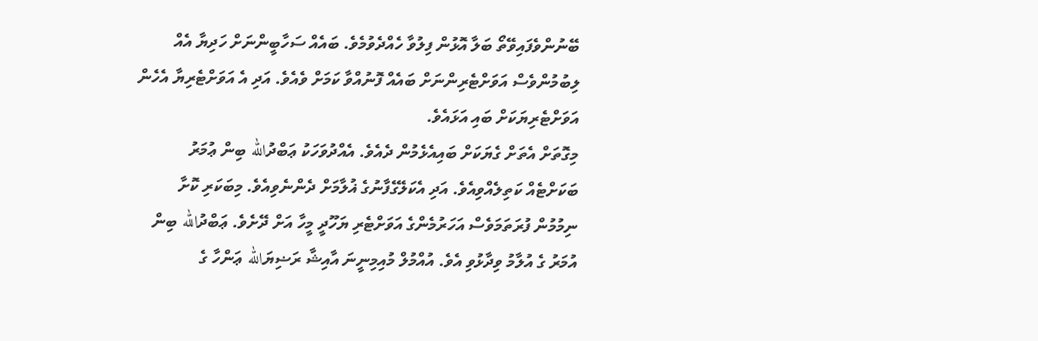ބޭނުންވެފައިވޭތޯ ބަލާ އޮޅުން ފިލުވާ ހެއްދެވުމެވެ. ބައެއް ސަހާބީންނަށް ހަދިޔާ އެއް ލިބުމުންވެސް އަވަށްޓެރިންނަށް ބައެއް ފޮނުއްވާ ކަމަށް ވެއެވެ. އަދި އެ އަވަށްޓެރިޔާ އެހެން އަވަށްޓެރިޔަކަށް ބައި އަޅައެވެ.
މިގޮތަށް އެތަށް ގެޔަކަށް ބައިއެޅެމުން ދެއެވެ. އެއްދުވަހަކު ޢަބްދުالله ބިން ޢުމަރު ބަކަށްޓެއް ކަތިލެއްވިއެވެ. އަދި އެކަލޭގެފާނުގެ ޣުލާމަށް ދެންނެވިއެވެ. މިބަކަރި ކޮށާ ނިމުމުން ފުރަތަމަވެސް އަހަރުމެންގެ އަވަށްޓެރި ޔަހޫދީ މީހާ އަށް ދޭށެވެ. ޢަބްދުالله ބިން އުމަރު ގެ އުލާމު ވިދާޅުވި އެވެ. އުއްމުލް މުއިމިނީނަ އާއިޝާ ރަޟިޔަالله ޢަންހާ ގެ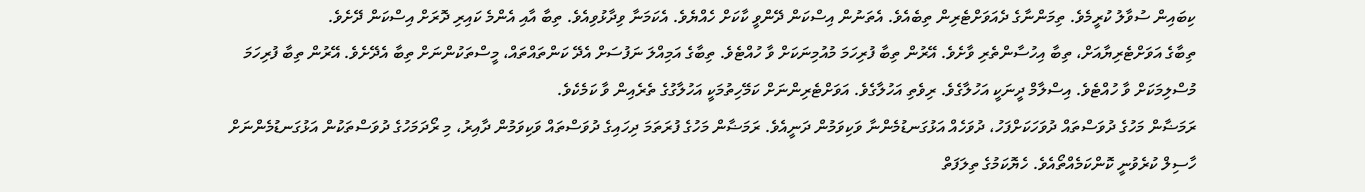ކިބައިން ސުވާލު ކުރީމެވެ. ތިމަންނާގެ ދެއަވަށްޓެރިން ތިބެއެވެ. އެތަނުން އިސްކަން ދޭންވީ ކާކަށް ހެއްޔެވެ. އެކަމަނާ ވިދާޅުވިއެވެ. ތިބާ އާއި އެންމެ ކައިރި ދޮރަށް އިސްކަން ދޭށެވެ.
ތިބާގެ އަވަށްޓެރިޔާއަށް، ތިބާ އިހުސާންތެރި ވާށެވެ. އޭރުން ތިބާ ފުރިހަމަ މުއުމިނަކަށް ވާ ހުއްޓެވެ. ތިބާގެ އަމިއްލަ ނަފުސަށް އެދޭ ކަންތައްތައް، މީސްތަކުންނަށް ތިބާ އެދޭށެވެ. އޭރުން ތިބާ ފުރިހަމަ މުސްލިމަކަށް ވާ ހުއްޓެވެ. އިސްލާމް ދީނަކީ އަހުލާގެވެ. ރިވެތި އަހުލާގެވެ. އަވަށްޓެރިންނަށް ކަމޭހިތުމަކީ އަހުލާގުގެ ތެރެއިން ވާ ކަމެކެވެ.
ރަމަޟާން މަހުގެ ދުވަސްތައް ދުވަހަކަށްފަހު، ދުވަހެއް އަޅުގަނޑުމެންނާ ވަކިވަމުން ދަނީއެވެ. ރަމަޟާން މަހުގެ ފުރަތަމަ ދިހައިގެ ދުވަސްތައް ވަކިވަމުން ދާއިރު، މި ރޯދަމަހުގެ ދުވަސްތަކުން އަޅުގަނޑުމެންނަށް ހާސިލް ކުރެވުނީ ކޮންކަމެއްތޯއެވެ. ހެޔޮކަމުގެ ތިލަފަތް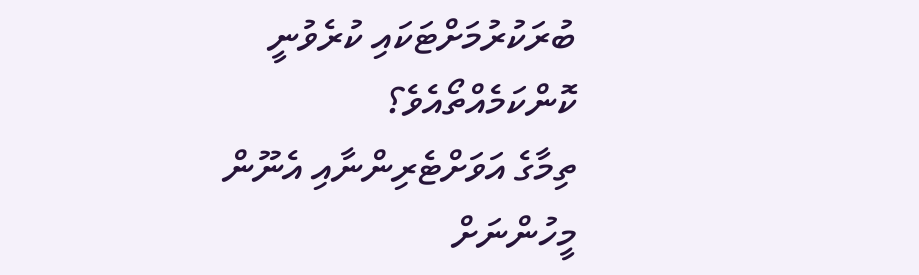ބުރަކުރުމަށްޓަކައި ކުރެވުނީ ކޮންކަމެއްތޯއެވެ؟
ތިމާގެ އަވަށްޓެރިންނާއި އެނޫން މީހުންނަށް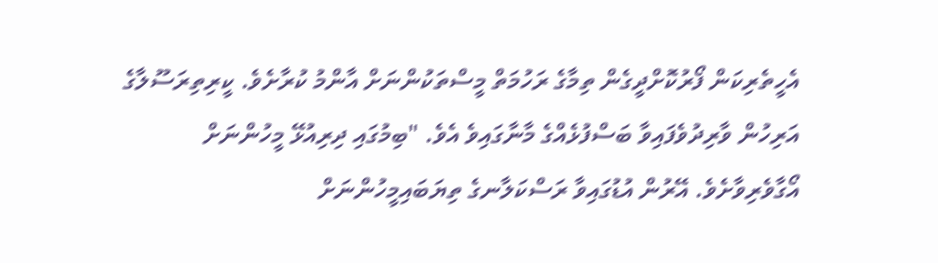އެހީތެރިކަން ފޯރުކޮށްދީގެން ތިމާގެ ރަހުމަތް މީސްތަކުންނަށް އާންމު ކުރާށެވެ. ކީރިތިރަސޫލާގެ އަރިހުން ވާރިދުވެފައިވާ ބަސްފުޅެއްގެ މާނާގައިވެ އެވެ. "ބިމުގައި ދިރިއުޅޭ މީހުންނަށް އޯގާވެރިވާށެވެ. އޭރުން އުޑުގައިވާ ރަސްކަލާނގެ ތިޔަބައިމީހުންނަށް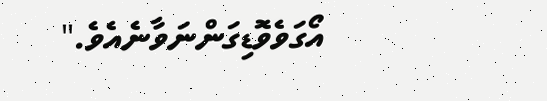އޯގަވެވޮޑިގަންނަވާނެއެވެ."